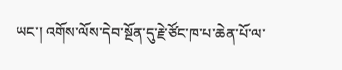ཡང་། འགོས་ལོས་དེབ་སྔོན་དུ་རྗེ་ཙོང་ཁ་པ་ཆེན་པོ་ལ་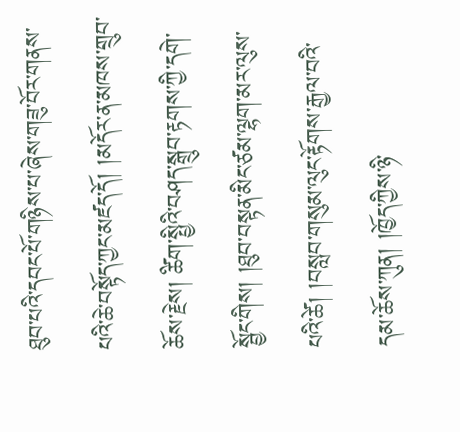ཐུབ་པའི་དབང་པོ་གཉིས་པ་ཞེས་གཟུ་བོར་གནས་པའི་ཆེ་བསྟོད་ཀྱང་མཛད་དོ། །མདོར་ན་མཁས་གྲུབ་ཆོས་རྗེས། ཚིག་སྤྱིའི་བཤད་སྒྲུབ་རྟགས་ཀྱི་དགེ་སྦྱོང་གིས། །ཐུབ་བསྟན་མིང་ཙམ་ལྷག་མར་ལུས་པའི་ཚེ། །བསླབ་གསུམ་ལུང་རྟོགས་རྒྱལ་བའི་དམ་ཆོས་ཀུན། །ཁྱོད་ཀྱིས་ཉི་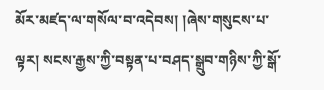མོར་མཛད་ལ་གསོལ་བ་འདེབས། །ཞེས་གསུངས་པ་ལྟར། སངས་རྒྱས་ཀྱི་བསྟན་པ་བཤད་སྒྲུབ་གཉིས་ཀྱི་སྒོ་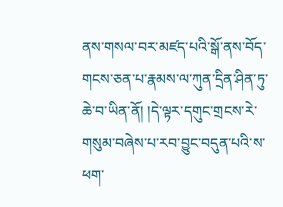ནས་གསལ་བར་མཛད་པའི་སྒོ་ནས་བོད་གངས་ཅན་པ་རྣམས་ལ་ཀུན་དྲིན་ཤིན་ཏུ་ཆེ་བ་ཡིན་ནོ། །དེ་ལྟར་དགུང་གྲངས་རེ་གསུམ་བཞེས་པ་རབ་བྱུང་བདུན་པའི་ས་ཕག་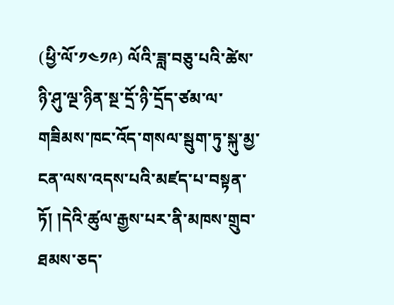(ཕྱི་ལོ་༡༤༡༩) ལོའི་ཟླ་བཅུ་པའི་ཚེས་ཉི་ཤུ་ལྔ་ཉིན་སྔ་དྲོ་ཉི་དྲོད་ཙམ་ལ་གཟིམས་ཁང་འོད་གསལ་སྦུག་ཏུ་སྐུ་མྱ་ངན་ལས་འདས་པའི་མཛད་པ་བསྟན་ཏོ། །དེའི་ཚུལ་རྒྱས་པར་ནི་མཁས་གྲུབ་ཐམས་ཅད་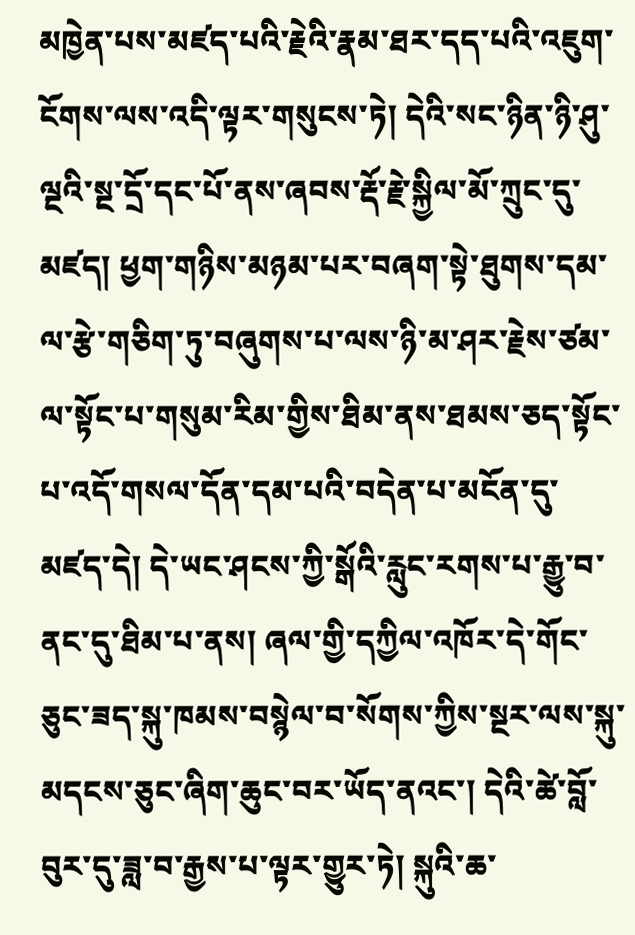མཁྱེན་པས་མཛད་པའི་རྗེའི་རྣམ་ཐར་དད་པའི་འཇུག་ངོགས་ལས་འདི་ལྟར་གསུངས་ཏེ། དེའི་སང་ཉིན་ཉི་ཤུ་ལྔའི་སྔ་དྲོ་དང་པོ་ནས་ཞབས་རྡོ་རྗེ་སྐྱིལ་མོ་ཀྲུང་དུ་མཛད། ཕྱག་གཉིས་མཉམ་པར་བཞག་སྟེ་ཐུགས་དམ་ལ་རྩེ་གཅིག་ཏུ་བཞུགས་པ་ལས་ཉི་མ་ཤར་རྗེས་ཙམ་ལ་སྟོང་པ་གསུམ་རིམ་གྱིས་ཐིམ་ནས་ཐམས་ཅད་སྟོང་པ་འདོ་གསལ་དོན་དམ་པའི་བདེན་པ་མངོན་དུ་མཛད་དེ། དེ་ཡང་ཤངས་ཀྱི་སྒོའི་རླུང་རགས་པ་རྒྱུ་བ་ནང་དུ་ཐིམ་པ་ནས། ཞལ་གྱི་དཀྱིལ་འཁོར་དེ་གོང་ཅུང་ཟད་སྐུ་ཁམས་བསྙེལ་བ་སོགས་ཀྱིས་སྔར་ལས་སྐུ་མདངས་ཅུང་ཞིག་ཆུང་བར་ཡོད་ནའང་། དེའི་ཚེ་བློ་བུར་དུ་ཟླ་བ་རྒྱས་པ་ལྟར་གྱུར་ཏེ། སྐུའི་ཆ་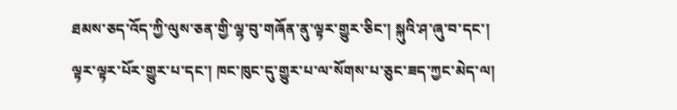ཐམས་ཅད་འོད་ཀྱི་ལུས་ཅན་གྱི་ལྷ་བུ་གཞོན་ནུ་ལྟར་གྱུར་ཅིང་། སྐུའི་ཤ་ཞུ་བ་དང་། ལྟར་ལྟར་པོར་གྱུར་པ་དང་། ཁང་ཁུང་དུ་གྱུར་པ་ལ་སོགས་པ་ཅུང་ཟད་ཀྱང་མེད་ལ།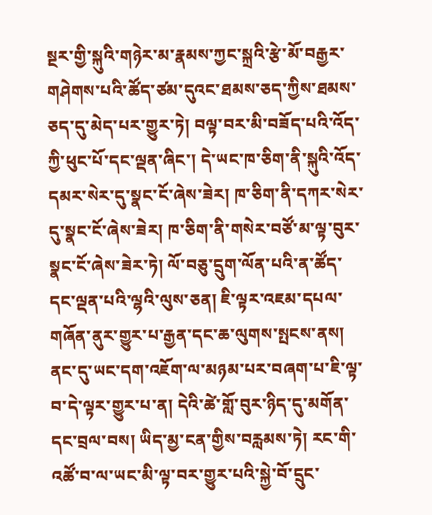སྔར་གྱི་སྐུའི་གཉེར་མ་རྣམས་ཀྱང་སྐྲའི་རྩེ་མོ་བརྒྱར་གཤེགས་པའི་ཚོད་ཙམ་དུའང་ཐམས་ཅད་ཀྱིས་ཐམས་ཅད་དུ་མེད་པར་གྱུར་ཏེ། བལྟ་བར་མི་བཟོད་པའི་འོད་ཀྱི་ཕུང་པོ་དང་ལྡན་ཞིང་། དེ་ཡང་ཁ་ཅིག་ནི་སྐུའི་འོད་དམར་སེར་དུ་སྣང་ངོ་ཞེས་ཟེར། ཁ་ཅིག་ནི་དཀར་སེར་དུ་སྣང་ངོ་ཞེས་ཟེར། ཁ་ཅིག་ནི་གསེར་བཙོ་མ་ལྟ་བུར་སྣང་ངོ་ཞེས་ཟེར་ཏེ། ལོ་བཅུ་དྲུག་ལོན་པའི་ན་ཚོད་དང་ལྡན་པའི་ལྷའི་ལུས་ཅན། ཇི་ལྟར་འཇམ་དཔལ་གཞོན་ནུར་གྱུར་པ་རྒྱན་དང་ཆ་ལུགས་སྤངས་ནས། ནང་དུ་ཡང་དག་འཇོག་ལ་མཉམ་པར་བཞག་པ་ཇི་ལྟ་བ་དེ་ལྟར་གྱུར་པ་ན། དེའི་ཚེ་གློ་བུར་ཉིད་དུ་མགོན་དང་བྲལ་བས། ཡིད་མྱ་ངན་གྱིས་བརླམས་ཏེ། རང་གི་འཚོ་བ་ལ་ཡང་མི་ལྟ་བར་གྱུར་པའི་སྐྱེ་བོ་དྲུང་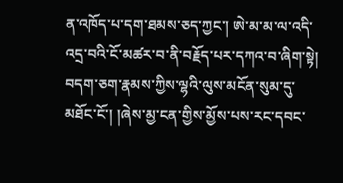ན་འཁོད་པ་དག་ཐམས་ཅད་ཀྱང་། ཨེ་མ་མ་ལ་འདི་འདྲ་བའི་ངོ་མཚར་བ་ནི་བརྗོད་པར་དཀའ་བ་ཞིག་སྟེ། བདག་ཅག་རྣམས་ཀྱིས་ལྷའི་ལུས་མངོན་སུམ་དུ་མཐོང་ངོ་། །ཞེས་མྱ་ངན་གྱིས་མྱོས་པས་རང་དབང་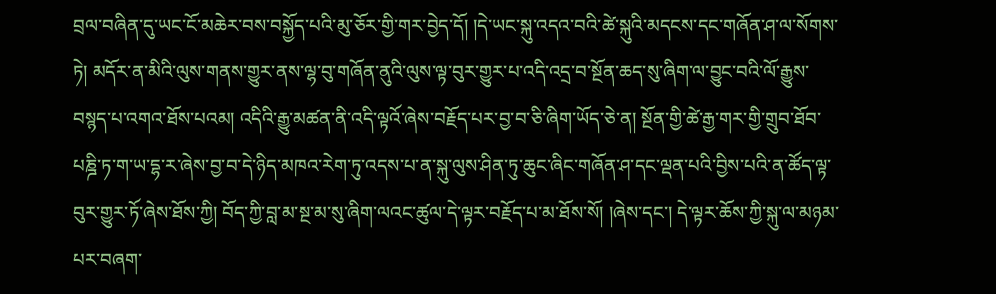བྲལ་བཞིན་དུ་ཡང་ངོ་མཆེར་བས་བསྐྱོད་པའི་མུ་ཅོར་གྱི་གར་བྱེད་དོ། །དེ་ཡང་སྐུ་འདའ་བའི་ཚེ་སྐུའི་མདངས་དང་གཞོན་ཤ་ལ་སོགས་ཏེ། མདོར་ན་མིའི་ལུས་གནས་གྱུར་ནས་ལྷ་བུ་གཞོན་ནུའི་ལུས་ལྟ་བུར་གྱུར་པ་འདི་འདྲ་བ་སྔོན་ཆད་སུ་ཞིག་ལ་བྱུང་བའི་ལོ་རྒྱུས་བསྙད་པ་འགའ་ཐོས་པའམ། འདིའི་རྒྱུ་མཚན་ནི་འདི་ལྟའོ་ཞེས་བརྗོད་པར་བྱ་བ་ཅི་ཞིག་ཡོད་ཅེ་ན། སྔོན་གྱི་ཚེ་རྒྱ་གར་གྱི་གྲུབ་ཐོབ་པཎྜི་ཏ་ག་ཡ་དྷ་ར་ཞེས་བྱ་བ་དེ་ཉིད་མཁའ་རེག་ཏུ་འདས་པ་ན་སྐུ་ལུས་ཤིན་ཏུ་ཆུང་ཞིང་གཞོན་ཤ་དང་ལྡན་པའི་བྱིས་པའི་ན་ཚོད་ལྟ་བུར་གྱུར་ཏོ་ཞེས་ཐོས་ཀྱི། བོད་ཀྱི་བླ་མ་སྔ་མ་སུ་ཞིག་ལའང་ཚུལ་དེ་ལྟར་བརྗོད་པ་མ་ཐོས་སོ། །ཞེས་དང་། དེ་ལྟར་ཆོས་ཀྱི་སྐུ་ལ་མཉམ་པར་བཞག་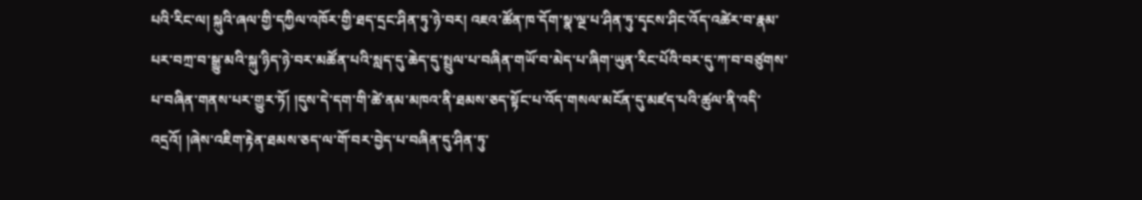པའི་རིང་ལ། སྐུའི་ཞལ་གྱི་དཀྱིལ་འཁོར་གྱི་ཐད་དྲང་ཤིན་ཏུ་ཉེ་བར། འཇའ་ཚོན་ཁ་དོག་སྣ་ལྔ་པ་ཤིན་ཏུ་དྭངས་ཤིང་འོད་འཚེར་བ་རྣམ་པར་བཀྲ་བ་སྒྱུ་མའི་སྐུ་ཉིད་ཉེ་བར་མཚོན་པའི་སླད་དུ་ཆེད་དུ་སྤྲུལ་པ་བཞིན་གཡོ་བ་མེད་པ་ཞིག་ཡུན་རིང་པོའི་བར་དུ་ཀ་བ་བཙུགས་པ་བཞིན་གནས་པར་གྱུར་ཏོ། །དུས་དེ་དག་གི་ཚེ་ནམ་མཁའ་ནི་ཐམས་ཅད་སྟོང་པ་འོད་གསལ་མངོན་དུ་མཛད་པའི་ཚུལ་ནི་འདི་འདྲའོ། །ཞེས་འཇིག་རྟེན་ཐམས་ཅད་ལ་གོ་བར་བྱེད་པ་བཞིན་དུ་ཤིན་ཏུ་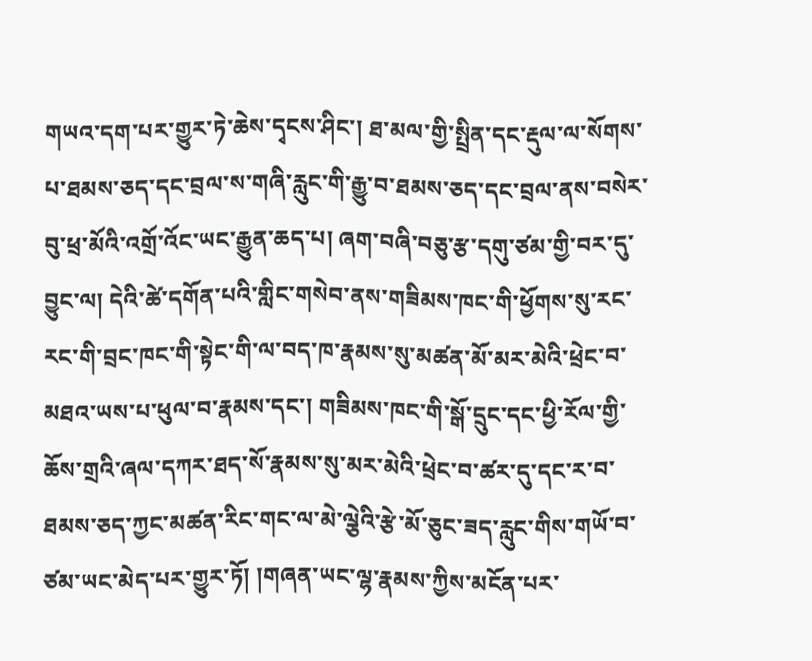གཡའ་དག་པར་གྱུར་ཏེ་ཆེས་དྭངས་ཤིང་། ཐ་མལ་གྱི་སྤྲིན་དང་རྡུལ་ལ་སོགས་པ་ཐམས་ཅད་དང་བྲལ་ས་གཞི་རླུང་གི་རྒྱུ་བ་ཐམས་ཅད་དང་བྲལ་ནས་བསེར་བུ་ཕྲ་མོའི་འགྲོ་འོང་ཡང་རྒྱུན་ཆད་པ། ཞག་བཞི་བཅུ་རྩ་དགུ་ཙམ་གྱི་བར་དུ་བྱུང་ལ། དེའི་ཚེ་དགོན་པའི་གླིང་གསེབ་ནས་གཟིམས་ཁང་གི་ཕྱོགས་སུ་རང་རང་གི་བྲང་ཁང་གི་སྟེང་གི་ལ་བད་ཁ་རྣམས་སུ་མཚན་མོ་མར་མེའི་ཕྲེང་བ་མཐའ་ཡས་པ་ཕུལ་བ་རྣམས་དང་། གཟིམས་ཁང་གི་སྒོ་དྲུང་དང་ཕྱི་རོལ་གྱི་ཆོས་གྲའི་ཞལ་དཀར་ཐད་སོ་རྣམས་སུ་མར་མེའི་ཕྲེང་བ་ཚར་དུ་དང་ར་བ་ཐམས་ཅད་ཀྱང་མཚན་རིང་གང་ལ་མེ་ལྕེའི་རྩེ་མོ་ཅུང་ཟད་རླུང་གིས་གཡོ་བ་ཙམ་ཡང་མེད་པར་གྱུར་ཏོ། །གཞན་ཡང་ལྷ་རྣམས་ཀྱིས་མངོན་པར་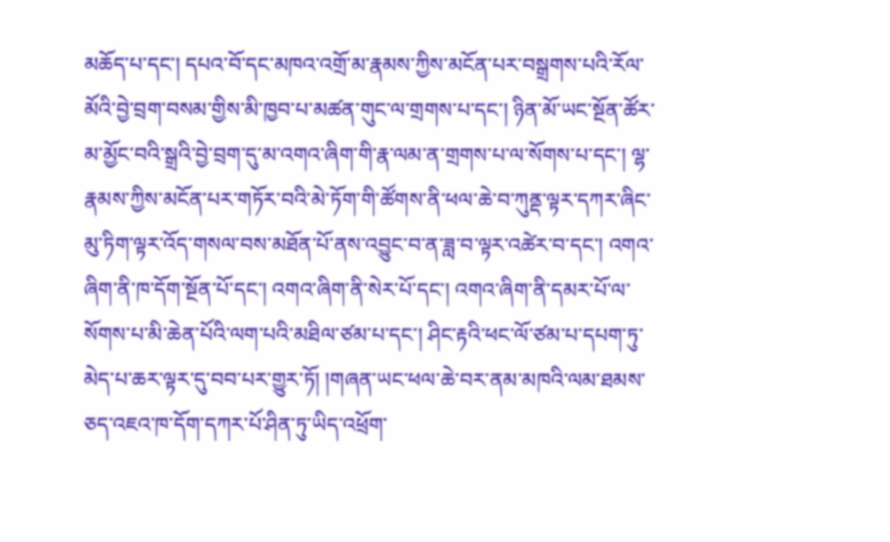མཆོད་པ་དང་། དཔའ་བོ་དང་མཁའ་འགྲོ་མ་རྣམས་ཀྱིས་མངོན་པར་བསྒྲགས་པའི་རོལ་མོའི་བྱེ་བྲག་བསམ་གྱིས་མི་ཁྱབ་པ་མཚན་གུང་ལ་གྲགས་པ་དང་། ཉིན་མོ་ཡང་སྔོན་ཚོར་མ་མྱོང་བའི་སྒྲའི་བྱེ་བྲག་དུ་མ་འགའ་ཞིག་གི་རྣ་ལམ་ན་གྲགས་པ་ལ་སོགས་པ་དང་། ལྷ་རྣམས་ཀྱིས་མངོན་པར་གཏོར་བའི་མེ་ཏོག་གི་ཚོགས་ནི་ཕལ་ཆེ་བ་ཀུནྡ་ལྟར་དཀར་ཞིང་མུ་ཏིག་ལྟར་འོད་གསལ་བས་མཐོན་པོ་ནས་འབྱུང་བ་ན་ཟླ་བ་ལྟར་འཚེར་བ་དང་། འགའ་ཞིག་ནི་ཁ་དོག་སྔོན་པོ་དང་། འགའ་ཞིག་ནི་སེར་པོ་དང་། འགའ་ཞིག་ནི་དམར་པོ་ལ་སོགས་པ་མི་ཆེན་པོའི་ལག་པའི་མཐིལ་ཙམ་པ་དང་། ཤིང་རྟའི་ཕང་ལོ་ཙམ་པ་དཔག་ཏུ་མེད་པ་ཆར་ལྟར་དུ་བབ་པར་གྱུར་ཏོ། །གཞན་ཡང་ཕལ་ཆེ་བར་ནམ་མཁའི་ལམ་ཐམས་ཅད་འཇའ་ཁ་དོག་དཀར་པོ་ཤིན་ཏུ་ཡིད་འཕྲོག་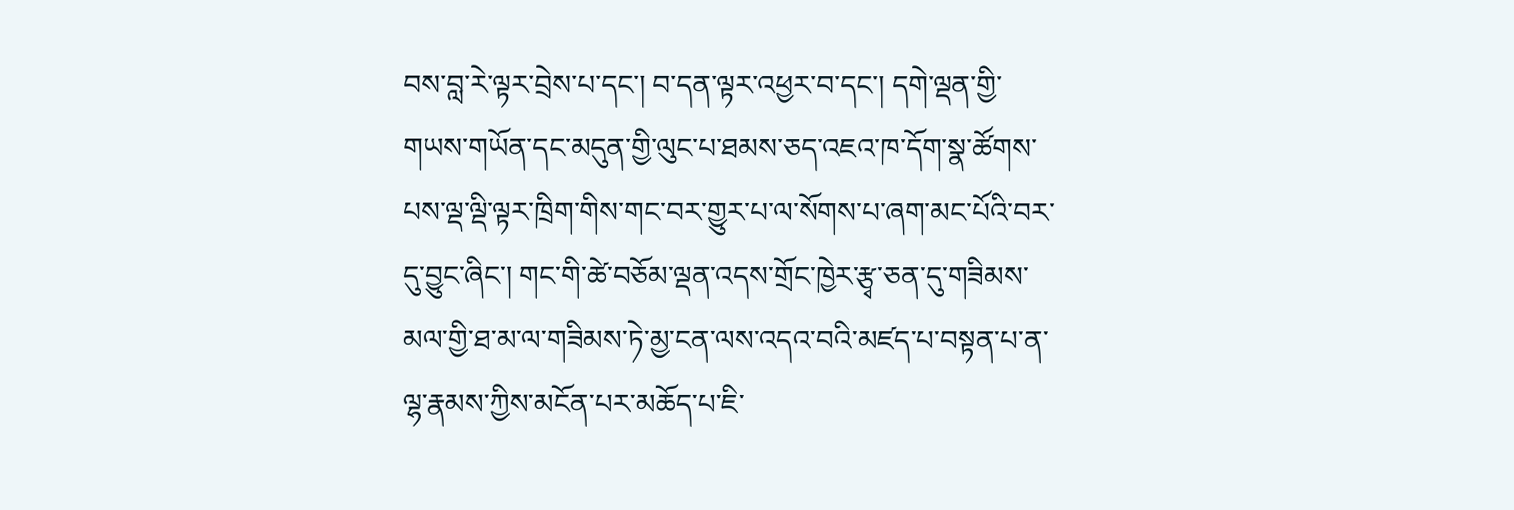བས་བླ་རེ་ལྟར་བྲེས་པ་དང་། བ་དན་ལྟར་འཕྱར་བ་དང་། དགེ་ལྡན་གྱི་གཡས་གཡོན་དང་མདུན་གྱི་ལུང་པ་ཐམས་ཅད་འཇའ་ཁ་དོག་སྣ་ཚོགས་པས་ལྡ་ལྡི་ལྟར་ཁྲིག་གིས་གང་བར་གྱུར་པ་ལ་སོགས་པ་ཞག་མང་པོའི་བར་དུ་བྱུང་ཞིང་། གང་གི་ཚེ་བཅོམ་ལྡན་འདས་གྲོང་ཁྱེར་རྩྭ་ཅན་དུ་གཟིམས་མལ་གྱི་ཐ་མ་ལ་གཟིམས་ཏེ་མྱ་ངན་ལས་འདའ་བའི་མཛད་པ་བསྟན་པ་ན་ལྷ་རྣམས་ཀྱིས་མངོན་པར་མཆོད་པ་ཇི་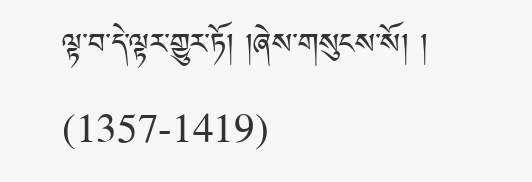ལྟ་བ་དེ་ལྟར་གྱུར་ཏོ། །ཞེས་གསུངས་སོ། ། (1357-1419)